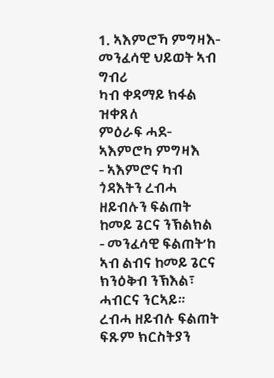1. ኣእምሮኻ ምግዛእ-መንፈሳዊ ህይወት ኣብ ግብሪ
ካብ ቀዳማይ ክፋል ዝቀጸለ
ምዕራፍ ሓደ- ኣእምሮካ ምግዛእ
- ኣእምሮና ካብ ጎዳእትን ረብሓ ዘይብሉን ፍልጠት ከመይ ጌርና ንኽልክል
- መንፈሳዊ ፍልጠት’ከ ኣብ ልብና ከመይ ጌርና ክንዕቅብ ንኽእል፣ ሓብርና ንርኣይ።
ረብሓ ዘይብሉ ፍልጠት
ፍጹም ክርስትያን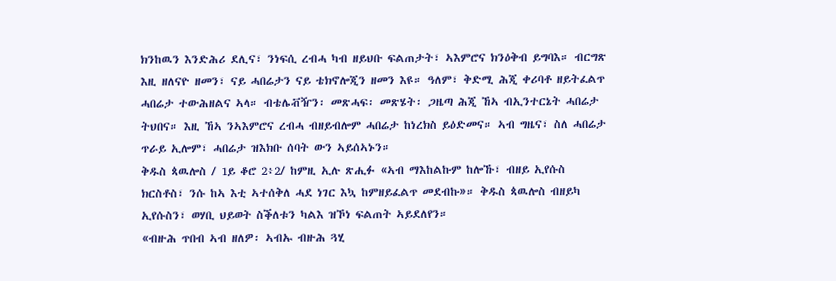ክንከዉን እንድሕሪ ደሊና፣ ንነፍሲ ረብሓ ካብ ዘይህቡ ፍልጠታት፣ ኣእምሮና ክንዕቅብ ይግባእ። ብርግጽ እዚ ዘለናዮ ዘመን፣ ናይ ሓበሬታን ናይ ቴክኖሎጂን ዘመን እዩ። ዓለም፣ ቅድሚ ሕጂ ቀሪባቶ ዘይትፈልጥ ሓበሬታ ተውሕዘልና ኣላ። ብቴሌቭዥን፡ መጽሓፍ፡ መጽሄት፡ ጋዜጣ ሕጂ ኸኣ ብኢንተርኔት ሓበሬታ ትህበና። እዚ ኸኣ ንኣእምሮና ረብሓ ብዘይብሎም ሓበሬታ ከነረክስ ይዕድመና። ኣብ ግዜና፣ ስለ ሓበሬታ ጥራይ ኢሎም፣ ሓበሬታ ዝእክቡ ሰባት ውን ኣይሰኣኑን።
ቅዱስ ጳዉሎስ / 1ይ ቆሮ 2፥2/ ከምዚ ኢሉ ጽሒፉ «ኣብ ማእከልኩም ከሎኹ፣ ብዘይ ኢየሱስ ክርስቶስ፣ ንሱ ከኣ እቲ ኣተሰቅለ ሓደ ነገር እኳ ከምዘይፈልጥ መደብኩ»። ቅዱስ ጳዉሎስ ብዘይካ ኢየሱስን፣ ወሃቢ ህይወት ስቕለቱን ካልእ ዝኾነ ፍልጠት ኣይደለየን።
«ብዙሕ ጥበብ ኣብ ዘለዎ፡ ኣብኡ ብዙሕ ጓሂ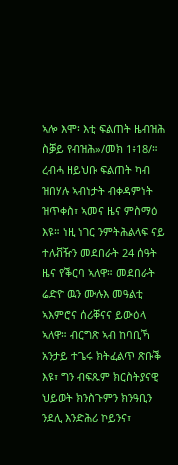ኣሎ እሞ፡ እቲ ፍልጠት ዜብዝሕ ስቓይ የብዝሕ»/መክ 1፥18/።
ረብሓ ዘይህቡ ፍልጠት ካብ ዝበሃሉ ኣብነታት ብቀዳምነት ዝጥቀስ፣ ኣመና ዜና ምስማዕ እዩ። ነዚ ነገር ንምትሕልላፍ ናይ ተለቭዥን መደበራት 24 ሰዓት ዜና የቕርባ ኣለዋ። መደበራት ሬድዮ ዉን ሙሉእ መዓልቲ ኣእምሮና ሰሪቐናና ይውዕላ ኣለዋ። ብርግጽ ኣብ ከባቢኻ አንታይ ተጌሩ ክትፈልጥ ጽቡቕ እዩ፣ ግን ብፍጹም ክርስትያናዊ ህይወት ክንስጉምን ክንዓቢን ንደሊ እንድሕሪ ኮይንና፣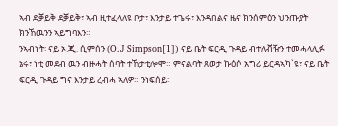ኣብ ደቓይቅ ደቓይቅ፣ ኣብ ዚተፈላለዩ ቦታ፣ እንታይ ተጌሩ፣ እንዳበልና ዜና ክንሰምዕን ህንጡያት ክንኸዉንን ኣይግባእን።
ንኣብነት፡ ናይ ኦ.ጂ. ሲምሰን (O.J Simpson[1]) ናይ ቤት ፍርዲ ጉዳይ ብተለቭዥን ተመሓላሊፉ ኔሩ፣ ነቲ መደብ ዉን ብዙሓት ሰባት ተኸታቲሎሞ። ምናልባት ጸወታ ኩዕሶ አግሪ ይርዳኣካ`ዩ፣ ናይ ቤት ፍርዲ ጉዳይ ግና እንታይ ረብሓ ኣለዎ። ንነፍሰይ፡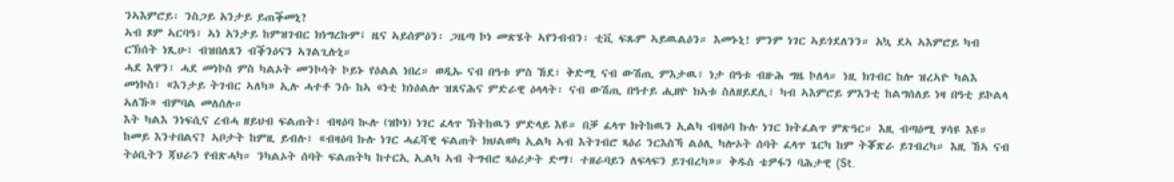ንኣእምሮይ፡ ንስጋይ አንታይ ይጠቕመኒ?
ኣብ ጾም ኣርባዓ፣ ኣነ አንታይ ከምዝገብር ክነግረኩም፤ ዜና ኣይሰምዕን፡ ጋዜጣ ኮነ መጽሄት ኣየንብብን፡ ቲቪ ፍጹም ኣይዉልዕን። እመኑኒ! ምንም ነገር ኣይጎደለንን። አኳ ደኣ ኣእምሮይ ካብ ርኽሰት ነጺሁ፣ ብዝበለጸን ብቕንዕናን ኣገልጊሉኒ።
ሓደ እዋን፣ ሓደ መነኮስ ምስ ካልኦት መንኮሳት ኮይኑ የዕልል ነበረ። ወዲኡ ናብ በዓቱ ምስ ኸደ፣ ቅድሚ ናብ ውሽጢ ምእታዉ፣ ነታ በዓቱ ብዙሕ ግዜ ኮለላ። ነዚ ክገብር ከሎ ዝረኣዮ ካልእ መነኮስ፣ «እንታይ ትገብር ኣለካ» ኢሉ ሓተቶ ንሱ ከኣ «ነቲ ክነዕልሎ ዝጸናሕና ምድራዊ ዕላላት፡ ናብ ውሽጢ በዓተይ ሒዘዮ ክኣቱ ስለዘይደሊ፣ ካብ ኣእምሮይ ምእንቲ ከልግሰለይ ነዛ በዓቲ ይኮልላ ኣለኹ» ብምባል መለሰሉ።
እት ካልእ ንነፍሲና ረብሓ ዘይህብ ፍልጠት፣ ብዛዕባ ኲሉ (ዝኮነ) ነገር ፈላጥ ኽትከዉን ምድላይ እዩ። በቓ ፈላጥ ክትከዉን ኢልካ ብዛዕባ ኩሉ ነገር ክትፈልጥ ምጽዓር። እዚ ብጣዕሚ ሃሳዩ እዩ። ከመይ እንተበልና? ኣቦታት ከምዚ ይብሉ፣ «ብዛዕባ ኩሉ ነገር ሓፈሻዊ ፍልጠት ክህልወካ ኢልካ ኣብ እትገብሮ ጻዕሪ ንርእስኻ ልዕሊ ካሎኦት ሰባት ፈላጥ ጌርካ ከም ትቖጽራ ይገብረካ። እዚ ኸኣ ናብ ትዕቢትን ጃህራን የብጽሓካ። ንካልኦት ሰባት ፍልጠትካ ከተርኢ ኢልካ ኣብ ትግብሮ ጻዕሪታት ድማ፣ ተዘራባይን ለፍላፍን ይገብረካ»። ቅዱስ ቴዎፋን ባሕታዊ (St.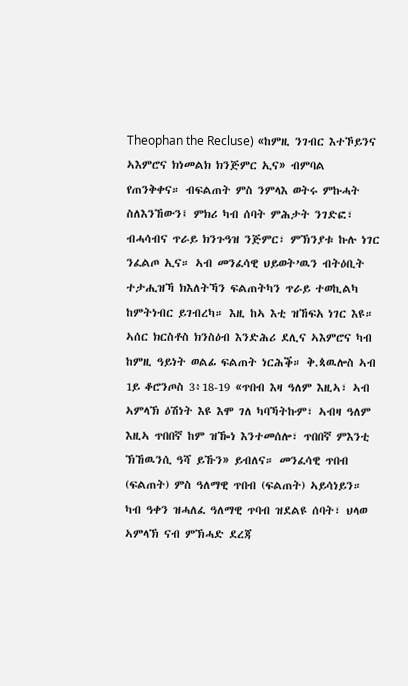Theophan the Recluse) «ከምዚ ንገብር እተኾይንና ኣእምሮና ክነመልክ ክንጅምር ኢና» ብምባል የጠንቅቀና። ብፍልጠት ምስ ንምላእ ወትሩ ምኩሓት ስለእንኸውን፤ ምክሪ ካብ ሰባት ምሕታት ንገድፎ፣ ብሓሳብና ጥራይ ክንጉዓዝ ንጅምር፣ ምኽንያቱ ኩሉ ነገር ንፈልጦ ኢና። ኣብ መንፈሳዊ ህይወት’ዉን ብትዕቢት ተታሒዝኻ ክእለትኻን ፍልጠትካን ጥራይ ተወኪልካ ከምትነብር ይገብረካ። እዚ ከኣ እቲ ዝኸፍአ ነገር እዩ።
ኣሰር ክርስቶስ ክንስዕብ እንድሕሪ ደሊና ኣእምሮና ካብ ከምዚ ዓይነት ወልፊ ፍልጠት ነርሕቕ። ቅ.ጳዉሎስ ኣብ 1ይ ቆሮንጦስ 3፥18-19 «ጥበብ እዛ ዓለም እዚኣ፣ ኣብ ኣምላኽ ዕሽነት እዩ እሞ ገለ ካባኻትኩም፣ ኣብዛ ዓለም እዚኣ ጥበበኛ ከም ዝዀነ እንተመሰሎ፣ ጥበበኛ ምእንቲ ኽኸዉንሲ ዓሻ ይኹን» ይብለና። መንፈሳዊ ጥበብ (ፍልጠት) ምስ ዓለማዊ ጥበብ (ፍልጠት) ኣይሳነይን። ካብ ዓቀን ዝሓለፈ ዓለማዊ ጥባብ ዝደልዩ ሰባት፣ ህላወ ኣምላኽ ናብ ምኽሓድ ደረጃ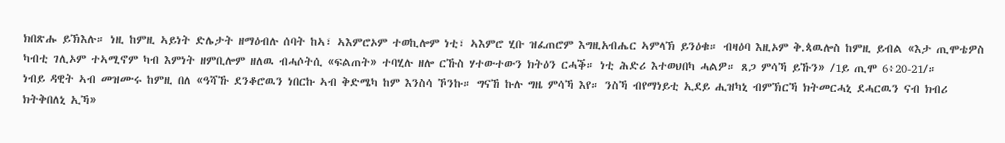ክበጽሑ ይኽእሉ። ነዚ ከምዚ ኣይነት ድሌታት ዘማዕብሉ ሰባት ከኣ፣ ኣእምሮኦም ተወኪሎም ነቲ፣ ኣእምሮ ሂቡ ዝፈጠሮም እግዚአብሔር ኣምላኽ ይንዕቁ። ብዛዕባ እዚኦም ቅ.ጳዉሎስ ከምዚ ይብል «እታ ጢሞቴዎስ ካብቲ ገሊኦም ተኣሚኖም ካብ እምነት ዘምቢሎም ዘለዉ ብሓሶትሲ «ፍልጠት» ተባሂሉ ዘሎ ርኹስ ሃተውተውን ክትዕን ርሓቕ። ነቲ ሕድሪ እተወህበካ ሓልዎ። ጸጋ ምሳኻ ይኹን» /1ይ ጢሞ 6፥20-21/።
ነብይ ዳዊት ኣብ መዝሙሩ ከምዚ በለ «ዓሻኹ ደንቆሮዉን ነበርኩ ኣብ ቅድሜካ ከም እንስሳ ኾንኩ። ግናኸ ኩሉ ግዜ ምሳኻ እየ። ንስኻ ብየማነይቲ ኢደይ ሒዝካኒ ብምኽርኻ ክትመርሓኒ ደሓርዉን ናብ ክብሪ ክትቅበለኒ ኢኻ»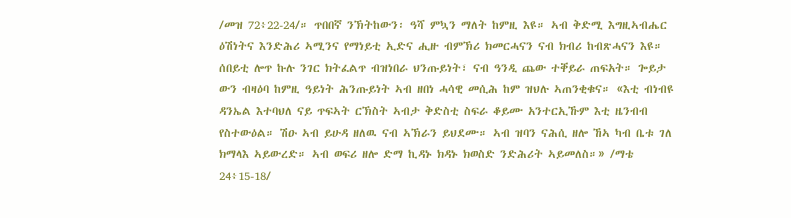/መዝ 72፥22-24/። ጥበበኛ ንኽትከውን፡ ዓሻ ምኳን ማለት ከምዚ እዩ። ኣብ ቅድሚ እግዚኣብሔር ዕሽነትና እንድሕሪ ኣሚንና የማነይቲ ኢድና ሒዙ ብምኽሪ ክመርሓናን ናብ ክብሪ ከብጽሓናን እዩ።
ሰበይቲ ሎጥ ኩሉ ንገር ክትፈልጥ ብዝነበራ ህንጡይነት፣ ናብ ዓንዲ ጨው ተቐይራ ጠፍአት። ጐይታ ውን ብዛዕባ ከምዚ ዓይነት ሕንጡይነት ኣብ ዘበነ ሓሳዊ መሲሕ ከም ዝህሉ ኣጠንቂቁና። «እቲ ብነብዩ ዳንኤል እተባህለ ናይ ጥፍኣት ርኽስት ኣብታ ቅድስቲ ስፍራ ቆይሙ አንተርኢኹም እቲ ዜንብብ የስተውዕል። ሽዑ ኣብ ይሁዳ ዘለዉ ናብ ኣኽራን ይህደሙ። ኣብ ዝባን ናሕሲ ዘሎ ኸኣ ካብ ቤቱ ገለ ክማላእ ኣይውረድ። ኣብ ወፍሪ ዘሎ ድማ ኪዳኑ ክዳኑ ክወስድ ንድሕሪት ኣይመለስ።» /ማቴ 24፥15-18/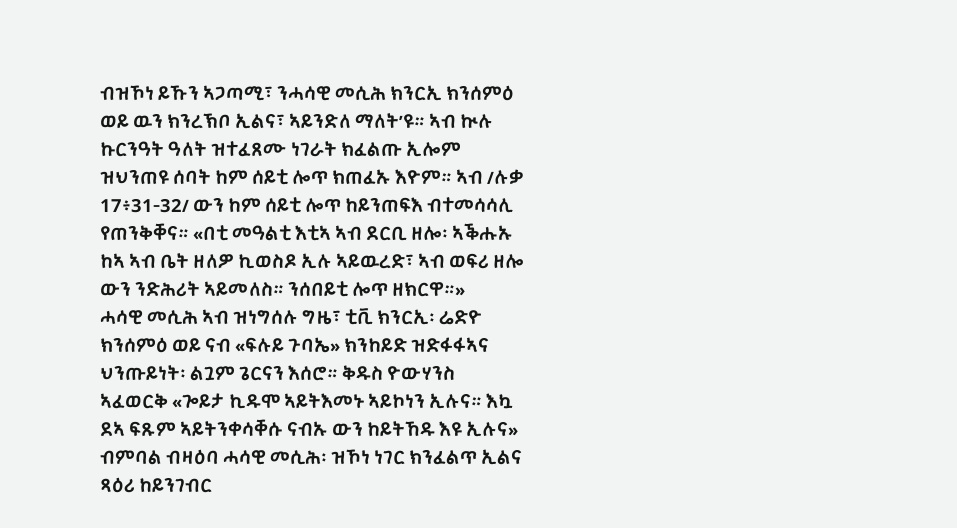ብዝኾነ ይኹን ኣጋጣሚ፣ ንሓሳዊ መሲሕ ክንርኢ ክንሰምዕ ወይ ዉን ክንረኽቦ ኢልና፣ ኣይንድለ ማለት’ዩ። ኣብ ኲሉ ኩርንዓት ዓለት ዝተፈጸሙ ነገራት ክፈልጡ ኢሎም ዝህንጠዩ ሰባት ከም ሰይቲ ሎጥ ክጠፈኡ እዮም። ኣብ /ሉቃ 17፥31-32/ ውን ከም ሰይቲ ሎጥ ከይንጠፍእ ብተመሳሳሊ የጠንቅቐና። «በቲ መዓልቲ እቲኣ ኣብ ደርቢ ዘሎ፡ ኣቕሑኡ ከኣ ኣብ ቤት ዘለዎ ኪወስዶ ኢሉ ኣይዉረድ፣ ኣብ ወፍሪ ዘሎ ውን ንድሕሪት ኣይመለስ። ንሰበይቲ ሎጥ ዘክርዋ።»
ሓሳዊ መሲሕ ኣብ ዝነግሰሉ ግዜ፣ ቲቪ ክንርኢ፡ ሬድዮ ክንሰምዕ ወይ ናብ «ፍሉይ ጉባኤ» ክንከይድ ዝድፋፋኣና ህንጡይነት፡ ልጓም ጌርናን እሰሮ። ቅዱስ ዮውሃንስ ኣፈወርቅ «ጐይታ ኪዱሞ ኣይትእመኑ ኣይኮነን ኢሉና። እኳ ደኣ ፍጹም ኣይትንቀሳቐሱ ናብኡ ውን ከይትኸዱ እዩ ኢሉና» ብምባል ብዛዕባ ሓሳዊ መሲሕ፡ ዝኾነ ነገር ክንፈልጥ ኢልና ጻዕሪ ከይንገብር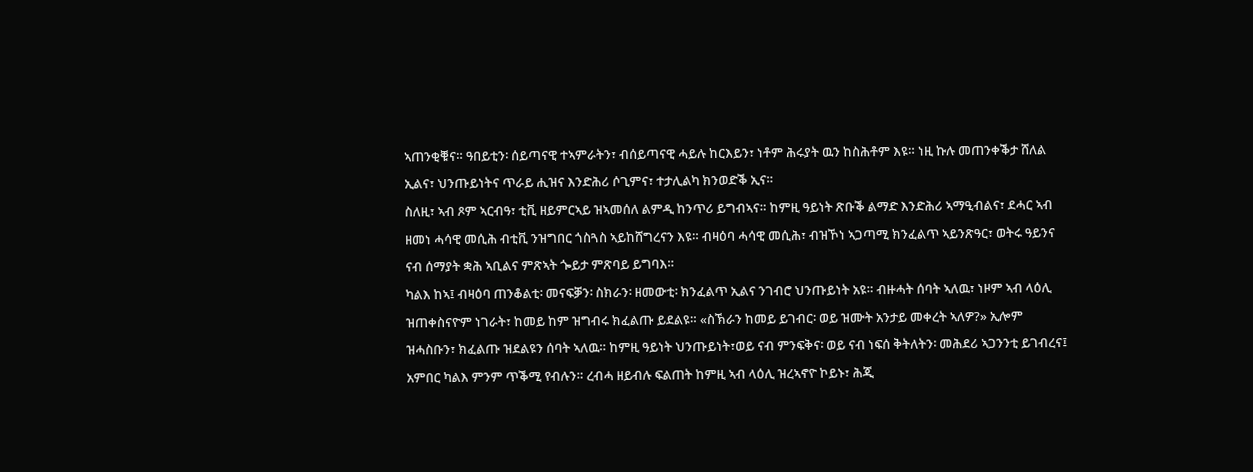ኣጠንቂቑና። ዓበይቲን፡ ሰይጣናዊ ተኣምራትን፣ ብሰይጣናዊ ሓይሉ ከርእይን፣ ነቶም ሕሩያት ዉን ከስሕቶም እዩ። ነዚ ኩሉ መጠንቀቕታ ሸለል ኢልና፣ ህንጡይነትና ጥራይ ሒዝና እንድሕሪ ሶጊምና፣ ተታሊልካ ክንወድቕ ኢና።
ስለዚ፣ ኣብ ጾም ኣርብዓ፣ ቲቪ ዘይምርኣይ ዝኣመሰለ ልምዲ ከንጥሪ ይግብኣና። ከምዚ ዓይነት ጽቡቕ ልማድ እንድሕሪ ኣማዒብልና፣ ደሓር ኣብ ዘመነ ሓሳዊ መሲሕ ብቲቪ ንዝግበር ጎስጓስ ኣይከሸግረናን እዩ። ብዛዕባ ሓሳዊ መሲሕ፣ ብዝኾነ ኣጋጣሚ ክንፈልጥ ኣይንጽዓር፣ ወትሩ ዓይንና ናብ ሰማያት ቋሕ ኣቢልና ምጽኣት ጐይታ ምጽባይ ይግባእ።
ካልእ ከኣ፤ ብዛዕባ ጠንቆልቲ፡ መናፍቓን፡ ስክራን፡ ዘመውቲ፡ ክንፈልጥ ኢልና ንገብሮ ህንጡይነት አዩ። ብዙሓት ሰባት ኣለዉ፣ ነዞም ኣብ ላዕሊ ዝጠቀስናዮም ነገራት፣ ከመይ ከም ዝግብሩ ክፈልጡ ይደልዩ። «ስኽራን ከመይ ይገብር፡ ወይ ዝሙት አንታይ መቀረት ኣለዎ?» ኢሎም ዝሓስቡን፣ ክፈልጡ ዝደልዩን ሰባት ኣለዉ። ከምዚ ዓይነት ህንጡይነት፣ወይ ናብ ምንፍቅና፡ ወይ ናብ ነፍሰ ቅትለትን፡ መሕደሪ ኣጋንንቲ ይገብረና፤ አምበር ካልእ ምንም ጥቕሚ የብሉን። ረብሓ ዘይብሉ ፍልጠት ከምዚ ኣብ ላዕሊ ዝረኣኖዮ ኮይኑ፣ ሕጂ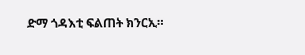ድማ ጎዳእቲ ፍልጠት ክንርኢ።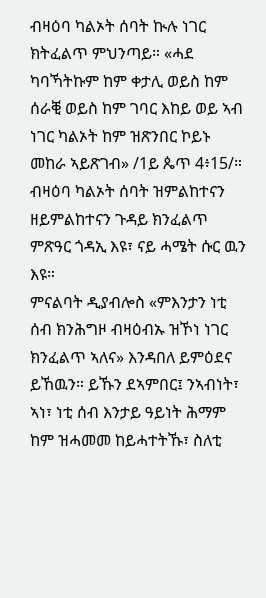ብዛዕባ ካልኦት ሰባት ኲሉ ነገር ክትፈልጥ ምህንጣይ። «ሓደ ካባኻትኩም ከም ቀታሊ ወይስ ከም ሰራቒ ወይስ ከም ገባር እከይ ወይ ኣብ ነገር ካልኦት ከም ዝጽንበር ኮይኑ መከራ ኣይጽገብ» /1ይ ጴጥ 4፥15/። ብዛዕባ ካልኦት ሰባት ዝምልከተናን ዘይምልከተናን ጉዳይ ክንፈልጥ ምጽዓር ጎዳኢ እዩ፣ ናይ ሓሜት ሱር ዉን እዩ።
ምናልባት ዲያብሎስ «ምእንታን ነቲ ሰብ ክንሕግዞ ብዛዕብኡ ዝኾነ ነገር ክንፈልጥ ኣለና» እንዳበለ ይምዕደና ይኸዉን። ይኹን ደኣምበር፤ ንኣብነት፣ ኣነ፣ ነቲ ሰብ እንታይ ዓይነት ሕማም ከም ዝሓመመ ከይሓተትኹ፣ ስለቲ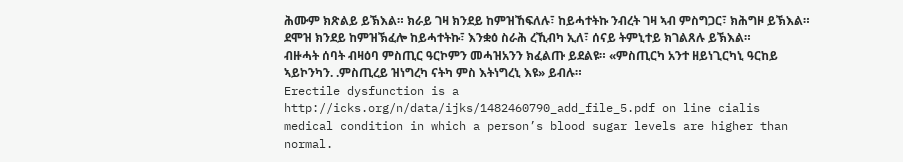ሕሙም ክጽልይ ይኽእል። ክራይ ገዛ ክንደይ ከምዝኸፍለሉ፣ ከይሓተትኩ ንብረት ገዛ ኣብ ምስግጋር፣ ክሕግዞ ይኽእል። ደሞዝ ክንደይ ከምዝኽፈሎ ከይሓተትኩ፣ እንቋዕ ስራሕ ረኺብካ ኢለ፣ ሰናይ ትምኒተይ ክገልጸሉ ይኽእል።
ብዙሓት ሰባት ብዛዕባ ምስጢር ዓርኮምን መሓዝአንን ክፈልጡ ይደልዩ። «ምስጢርካ አንተ ዘይነጊርካኒ ዓርከይ ኣይኮንካን. .ምስጢረይ ዝነግረካ ናትካ ምስ እትነግረኒ እዩ» ይብሉ።
Erectile dysfunction is a http://icks.org/n/data/ijks/1482460790_add_file_5.pdf on line cialis medical condition in which a person’s blood sugar levels are higher than normal.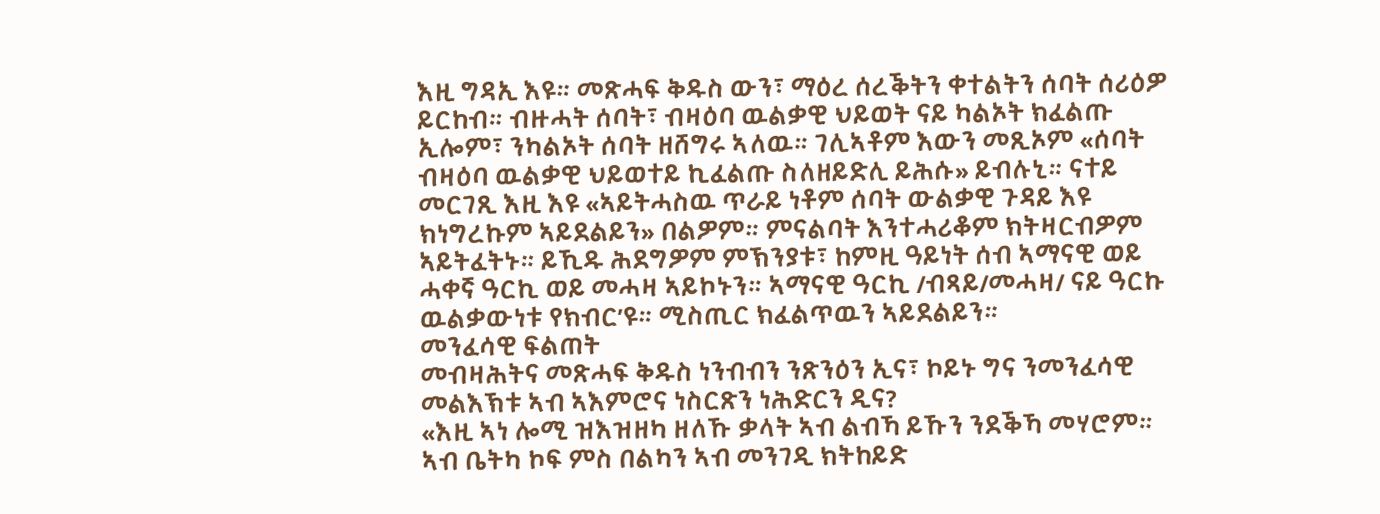እዚ ግዳኢ እዩ። መጽሓፍ ቅዱስ ውን፣ ማዕረ ሰረቕትን ቀተልትን ሰባት ሰሪዕዎ ይርከብ። ብዙሓት ሰባት፣ ብዛዕባ ዉልቃዊ ህይወት ናይ ካልኦት ክፈልጡ ኢሎም፣ ንካልኦት ሰባት ዘሸግሩ ኣለዉ። ገሊኣቶም እውን መጺኦም «ሰባት ብዛዕባ ዉልቃዊ ህይወተይ ኪፈልጡ ስለዘይድሊ ይሕሱ» ይብሉኒ። ናተይ መርገጺ እዚ እዩ «ኣይትሓስዉ ጥራይ ነቶም ሰባት ውልቃዊ ጉዳይ እዩ ክነግረኩም ኣይደልይን» በልዎም። ምናልባት እንተሓሪቆም ክትዛርብዎም ኣይትፈትኑ። ይኺዱ ሕደግዎም ምኽንያቱ፣ ከምዚ ዓይነት ሰብ ኣማናዊ ወይ ሓቀኛ ዓርኪ ወይ መሓዛ ኣይኮኑን። ኣማናዊ ዓርኪ /ብጻይ/መሓዛ/ ናይ ዓርኩ ዉልቃውነቱ የክብር’ዩ። ሚስጢር ክፈልጥዉን ኣይደልይን።
መንፈሳዊ ፍልጠት
መብዛሕትና መጽሓፍ ቅዱስ ነንብብን ንጽንዕን ኢና፣ ኮይኑ ግና ንመንፈሳዊ መልእኽቱ ኣብ ኣእምሮና ነስርጽን ነሕድርን ዲና?
«እዚ ኣነ ሎሚ ዝእዝዘካ ዘለኹ ቃላት ኣብ ልብኻ ይኹን ንደቕኻ መሃሮም። ኣብ ቤትካ ኮፍ ምስ በልካን ኣብ መንገዲ ክትከይድ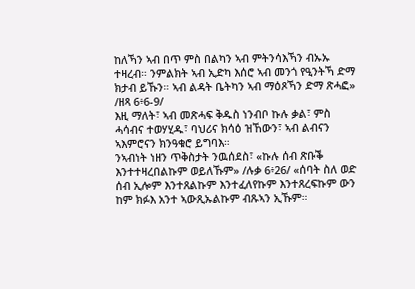ከለኻን ኣብ በጥ ምስ በልካን ኣብ ምትንሳእኻን ብኡኡ ተዛረብ። ንምልክት ኣብ ኢድካ እሰሮ ኣብ መንጎ የዒንትኻ ድማ ክታብ ይኹን። ኣብ ልዳት ቤትካን ኣብ ማዕጾኻን ድማ ጽሓፎ» /ዘጻ 6፥6-9/
እዚ ማለት፣ ኣብ መጽሓፍ ቅዱስ ነንብቦ ኩሉ ቃል፣ ምስ ሓሳብና ተወሃሂዱ፣ ባህሪና ክሳዕ ዝኸውን፣ ኣብ ልብናን ኣእምሮናን ክንዓቁሮ ይግባእ።
ንኣብነት ነዘን ጥቅስታት ንዉሰደስ፣ «ኩሉ ሰብ ጽቡቕ እንተተዛረበልኩም ወይለኹም» /ሉቃ 6፥26/ «ሰባት ስለ ወድ ሰብ ኢሎም እንተጸልኩም እንተፈለየኩም እንተጸረፍኩም ውን ከም ክፉእ አንተ ኣውጺኡልኩም ብጹኣን ኢኹም።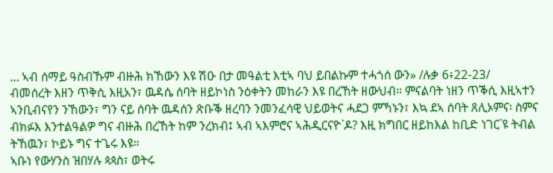… ኣብ ሰማይ ዓስብኹም ብዙሕ ክኸውን እዩ ሽዑ በታ መዓልቲ እቲኣ ባህ ይበልኩም ተሓጎሰ ውን» /ሉቃ 6፥22-23/
ብመሰረት እዘን ጥቅሲ እዚአን፣ ዉዳሴ ሰባት ዘይኮነስ ንዕቀትን መከራን እዩ በረኸት ዘውህብ። ምናልባት ነዘን ጥቕሲ እዚኣተን ኣንቢብናየን ንኸውን፣ ግን ናይ ሰባት ዉዳሰን ጽቡቕ ዘረባን ንመንፈሳዊ ህይወትና ሓደጋ ምኻኑን፣ እኳ ደኣ ሰባት ጸሊኦምና፡ ስምና ብክፉእ እንተልዓልዎ ግና ብዙሕ በረኸት ከም ንረክብ፤ ኣብ ኣእምሮና ኣሕዲርናዮ`ዶ? እዚ ክግበር ዘይከእል ከቢድ ነገር`ዩ ትብል ትኸዉን፣ ኮይኑ ግና ተጌሩ እዩ።
ኣቡነ የውሃንስ ዝበሃሉ ጳጳስ፣ ወትሩ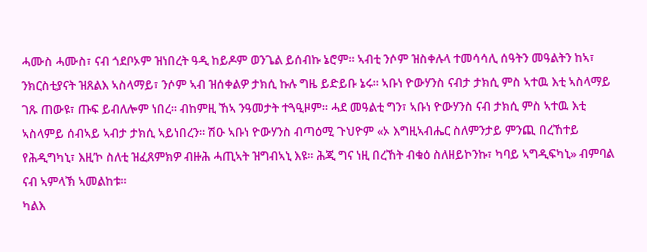ሓሙስ ሓሙስ፣ ናብ ጎደቦኦም ዝነበረት ዓዲ ከይዶም ወንጌል ይሰብኩ ኔሮም። ኣብቲ ንሶም ዝስቀሉላ ተመሳሳሊ ሰዓትን መዓልትን ከኣ፣ ንክርስቲያናት ዝጸልእ ኣስላማይ፣ ንሶም ኣብ ዝሰቀልዎ ታክሲ ኩሉ ግዜ ይድይቡ ኔሩ። ኣቡነ ዮውሃንስ ናብታ ታክሲ ምስ ኣተዉ እቲ ኣስላማይ ገጹ ጠውዩ፣ ጡፍ ይብለሎም ነበረ። ብከምዚ ኸኣ ንዓመታት ተጓዒዞም። ሓደ መዓልቲ ግን፣ ኣቡነ ዮውሃንስ ናብ ታክሲ ምስ ኣተዉ እቲ ኣስላምይ ሰብኣይ ኣብታ ታክሲ ኣይነበረን። ሽዑ ኣቡነ ዮውሃንስ ብጣዕሚ ጉህዮም «ኦ እግዚኣብሔር ስለምንታይ ምንጪ በረኸተይ የሕዲግካኒ፣ እዚ’ኮ ስለቲ ዝፈጸምክዎ ብዙሕ ሓጢኣት ዝግብኣኒ እዩ። ሕጂ ግና ነዚ በረኸት ብቁዕ ስለዘይኮንኩ፣ ካባይ ኣግዲፍካኒ» ብምባል ናብ ኣምላኽ ኣመልከቱ።
ካልእ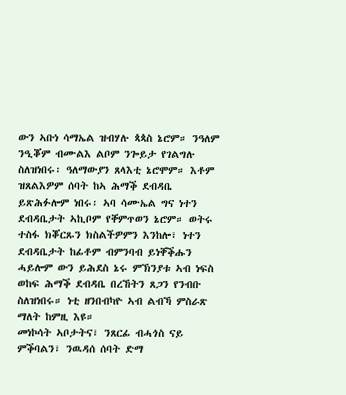ውን ኣቡነ ሳማኤል ዝብሃሉ ጳጳስ ኔሮም። ንዓለም ንዒቖም ብሙልእ ልቦም ንጐይታ የገልግሉ ስለዝነበሩ፡ ዓለማውያን ጸላእቲ ኔሮሞም። እቶም ዝጸልእዎም ሰባት ከኣ ሕማቕ ደብዳቤ ይጽሕፉሎም ነበሩ፡ ኣባ ሳሙኤል ግና ነተን ደብዳቤታት ኣኪቦም የቐምጥወን ኔሮም። ወትሩ ተስፋ ክቖርጹን ክስልችዎምን እንከሎ፣ ነተን ደብዳቤታት ከፊቶም ብምንባብ ይነቐቕሑን ሓይሎም ውን ይሕደስ ኔሩ ምኽንያቱ ኣብ ነፍስ ወከፍ ሕማቕ ደብዳቤ በረኸትን ጸጋን የንብቡ ስለዝነበሩ። ነቲ ዘንበብካዮ ኣብ ልብኻ ምስራጽ ማለት ከምዚ እዩ።
መነኮሳት ኣቦታትና፣ ንጸርፊ ብሓጎስ ናይ ምቕባልን፣ ንዉዳሰ ሰባት ድማ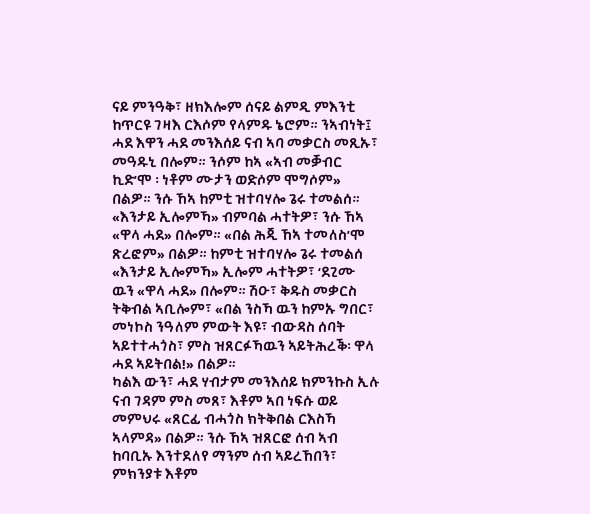ናይ ምንዓቅ፣ ዘክእሎም ሰናይ ልምዲ ምእንቲ ከጥርዩ ገዛእ ርእሶም የላምዱ ኔሮም። ንኣብነት፤ ሓደ እዋን ሓደ መንእሰይ ናብ ኣባ መቃርስ መጺኡ፣ መዓዱኒ በሎም። ንሶም ከኣ «ኣብ መቓብር ኪድ’ሞ ፡ ነቶም ሙታን ወድሶም ሞግሶም» በልዎ። ንሱ ኸኣ ከምቲ ዝተባሃሎ ጌሩ ተመልሰ። «እንታይ ኢሎምኻ» ብምባል ሓተትዎ፣ ንሱ ኸኣ «ዋላ ሓደ» በሎም። «በል ሕጂ ኸኣ ተመለስ’ሞ ጽረፎም» በልዎ። ከምቲ ዝተባሃሎ ጌሩ ተመልሰ «እንታይ ኢሎምኻ» ኢሎም ሓተትዎ፣ ‘ደጊሙ ዉን «ዋላ ሓደ» በሎም። ሽዑ፣ ቅዱስ መቃርስ ትቅብል ኣቢሎም፣ «በል ንስኻ ዉን ከምኡ ግበር፣ መነኮስ ንዓለም ምውት እዩ፣ ብውዳስ ሰባት ኣይተተሓጎስ፣ ምስ ዝጸርፉኻዉን ኣይትሕረቕ፡ ዋላ ሓደ ኣይትበል!» በልዎ።
ካልእ ውን፣ ሓደ ሃብታም መንእሰይ ክምንኩስ ኢሉ ናብ ገዳም ምስ መጸ፣ እቶም ኣበ ነፍሱ ወይ መምህሩ «ጸርፊ ብሓጎስ ክትቅበል ርእስኻ ኣላምዳ» በልዎ። ንሱ ኸኣ ዝጸርፎ ሰብ ኣብ ከባቢኡ እንተደለየ ማንም ሰብ ኣይረኸበን፣ ምክንያቱ እቶም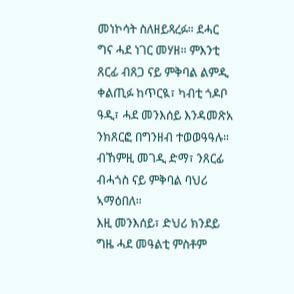መነኮሳት ስለዘይጻረፉ። ደሓር ግና ሓደ ነገር መሃዘ። ምእንቲ ጸርፊ ብጸጋ ናይ ምቅባል ልምዲ ቀልጢፉ ከጥርዪ፣ ካብቲ ጎዶቦ ዓዲ፣ ሓደ መንእሰይ እንዳመጽአ ንክጸርፎ በግንዘብ ተወወዓዓሉ። ብኸምዚ መገዲ ድማ፣ ንጸርፊ ብሓጎስ ናይ ምቅባል ባህሪ ኣማዕበለ።
እዚ መንእሰይ፣ ድህሪ ክንደይ ግዜ ሓደ መዓልቲ ምስቶም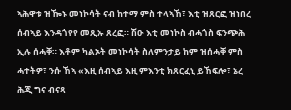ኣሕዋቱ ዝዀኑ መነኮሳት ናብ ከተማ ምስ ተላኣኸ፣ እቲ ዝጸርፎ ዝነበረ ሰብኣይ እንዳጎየየ መጺኡ ጸረፎ። ሽዑ እቲ መነኮስ ብሓጎስ ፍንጭሕ ኢሉ ሰሓቐ። እቶም ካልኦት መነኮሳት ስለምንታይ ከም ዝሰሓቐ ምስ ሓተትዎ፣ ንሱ ኸኣ «እዚ ሰብኣይ እዚ ምእንቲ ክጸርፈኒ ይኸፍሎ፣ ኔረ ሕጂ ግና ብናጻ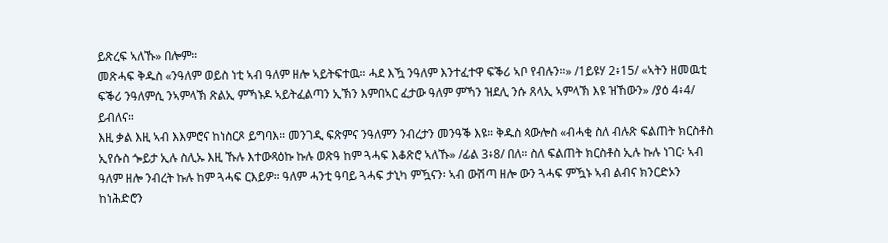ይጽረፍ ኣለኹ» በሎም።
መጽሓፍ ቅዱስ «ንዓለም ወይስ ነቲ ኣብ ዓለም ዘሎ ኣይትፍተዉ። ሓደ እዃ ንዓለም እንተፈተዋ ፍቕሪ ኣቦ የብሉን።» /1ይዩሃ 2፥15/ «ኣትን ዘመዉቲ ፍቕሪ ንዓለምሲ ንኣምላኽ ጽልኢ ምኻኑዶ ኣይትፈልጣን ኢኽን እምበኣር ፈታው ዓለም ምኻን ዝደሊ ንሱ ጸላኢ ኣምላኽ እዩ ዝኸውን» /ያዕ 4፥4/ ይብለና።
እዚ ቃል እዚ ኣብ እእምሮና ከነስርጾ ይግባእ። መንገዲ ፍጽምና ንዓለምን ንብረታን መንዓቕ እዩ። ቅዱስ ጳውሎስ «ብሓቂ ስለ ብሉጽ ፍልጠት ክርስቶስ ኢየሱስ ጐይታ ኢሉ ስሊኡ እዚ ኹሉ እተውጻዕኩ ኩሉ ወጽዓ ከም ጓሓፍ እቆጽሮ ኣለኹ» /ፊል 3፥8/ በለ። ስለ ፍልጠት ክርስቶስ ኢሉ ኩሉ ነገር፡ ኣብ ዓለም ዘሎ ንብረት ኩሉ ከም ጓሓፍ ርእይዎ። ዓለም ሓንቲ ዓባይ ጓሓፍ ታኒካ ምዃናን፡ ኣብ ውሽጣ ዘሎ ውን ጓሓፍ ምዃኑ ኣብ ልብና ክንርድኦን ከነሕድሮን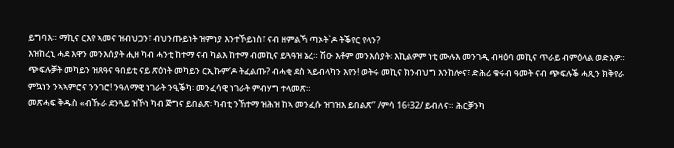ይግባእ። ማኪና ርእየ ኣመና ዝብህጋን፣ ብህንጡይነት ዝምነያ እንተኾይነስ፣ ናብ ዘምልኻ ጣኦት`ዶ ትቕየር የላን?
እዝከረኒ ሓደ እዋን መንእሰያት ሒዘ ካብ ሓንቲ ከተማ ናብ ካልእ ከተማ ብመኪና ይጓዓዝ ኔረ። ሽዑ እቶም መንእሰያት፡ እኪልዎም ነቲ ሙሉእ መንገዲ ብዛዕባ መኪና ጥራይ ብምዕላል ወድእዎ።
ጭፍሉቓት መካይን ዝጸዓና ዓበይቲ ናይ ጽዕነት መካይን ርኢኩም’ዶ ትፈልጡ? ብሓቂ ደስ ኣይብላካን እየን! ወትሩ መኪና ክንብህግ እንከሎና፣ ድሕሪ ቁሩብ ዓመት ናብ ጭፍሉቕ ሓጺን ክቅየራ ምኳነን ንኣኣምሮና ንንገሮ! ንዓለማዊ ነገራት ንዒቕካ፡ መንፈሳዊ ነገራት ምብሃግ ተላመጽ።
መጽሓፍ ቅዱስ «ብኹራ ደንጓይ ዝኾነ ካብ ጅግና ይበልጽ፡ ካብቲ ንኸተማ ዝሕዝ ከኣ መንፈሱ ዝገዝእ ይበልጽ’’ /ምሳ 16፥32/ ይብለና። ሕርቓንካ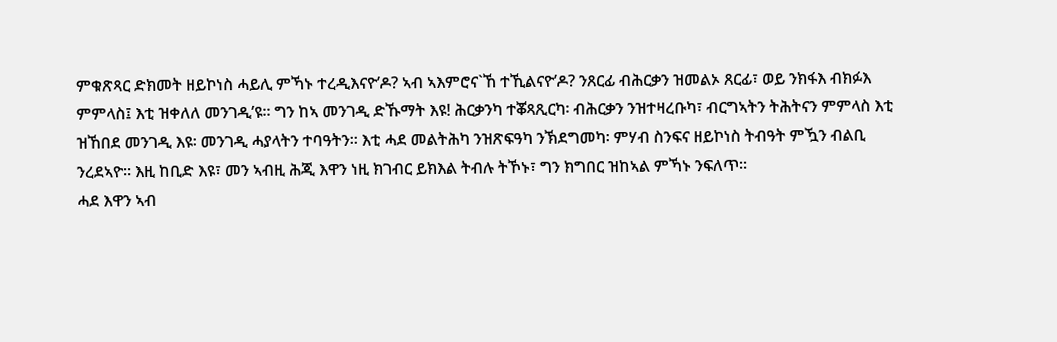ምቁጽጻር ድክመት ዘይኮነስ ሓይሊ ምኻኑ ተረዲእናዮ’ዶ? ኣብ ኣእምሮና`ኸ ተኺልናዮ’ዶ? ንጸርፊ ብሕርቃን ዝመልኦ ጸርፊ፣ ወይ ንክፋእ ብክፉእ ምምላስ፤ እቲ ዝቀለለ መንገዲ’ዩ። ግን ከኣ መንገዲ ድኹማት እዩ! ሕርቃንካ ተቖጻጺርካ፡ ብሕርቃን ንዝተዛረቡካ፣ ብርግኣትን ትሕትናን ምምላስ እቲ ዝኸበደ መንገዲ እዩ፡ መንገዲ ሓያላትን ተባዓትን። እቲ ሓደ መልትሕካ ንዝጽፍዓካ ንኽደግመካ፡ ምሃብ ስንፍና ዘይኮነስ ትብዓት ምዃን ብልቢ ንረደኣዮ። እዚ ከቢድ እዩ፣ መን ኣብዚ ሕጂ እዋን ነዚ ክገብር ይክእል ትብሉ ትኾኑ፣ ግን ክግበር ዝከኣል ምኻኑ ንፍለጥ።
ሓደ እዋን ኣብ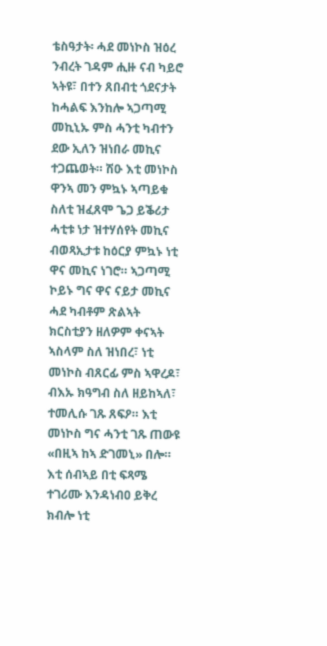ቴስዓታት፡ ሓደ መነኮስ ዝዕረ ንብረት ገዳም ሒዙ ናብ ካይሮ ኣትዩ፣ በተን ጸበብቲ ጎደናታት ከሓልፍ እንከሎ ኣጋጣሚ መኪኒኡ ምስ ሓንቲ ካብተን ደው ኢለን ዝነበራ መኪና ተጋጨወት። ሽዑ እቲ መነኮስ ዋንኣ መን ምኳኑ ኣጣይቁ ስለቲ ዝፈጸሞ ጌጋ ይቕሪታ ሓቲቱ ነታ ዝተሃሰየት መኪና ብወጻኢታቱ ከዕርያ ምኳኑ ነቲ ዋና መኪና ነገሮ። ኣጋጣሚ ኮይኑ ግና ዋና ናይታ መኪና ሓደ ካብቶም ጽልኣት ክርስቲያን ዘለዎም ቀናኣት ኣስላም ስለ ዝነበረ፣ ነቲ መነኮስ ብጸርፊ ምስ ኣዋረዶ፣ ብእኡ ክዓግብ ስለ ዘይከኣለ፣ ተመሊሱ ገጹ ጸፍዖ። እቲ መነኮስ ግና ሓንቲ ገጹ ጠውዩ «በዚኣ ከኣ ድገመኒ» በሎ። እቲ ሰብኣይ በቲ ፍጻሜ ተገሪሙ እንዳነብዐ ይቅረ ክብሎ ነቲ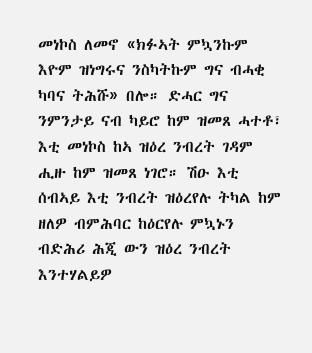መነኮስ ለመኖ «ክፉኣት ምኳንኩም እዮም ዝነግሩና ንስካትኩም ግና ብሓቂ ካባና ትሕሹ» በሎ። ድሓር ግና ንምንታይ ናብ ካይሮ ከም ዝመጸ ሓተቶ፣ እቲ መነኮስ ከኣ ዝዕረ ንብረት ገዳም ሒዙ ከም ዝመጸ ነገሮ። ሽዑ እቲ ሰብኣይ እቲ ንብረት ዝዕረየሉ ትካል ከም ዘለዎ ብምሕባር ከዕርየሉ ምኳኑን ብድሕሪ ሕጂ ውን ዝዕረ ንብረት እንተሃልይዎ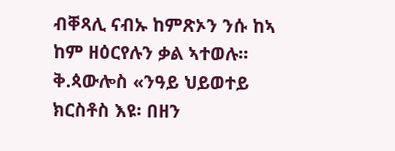ብቐጻሊ ናብኡ ከምጽኦን ንሱ ከኣ ከም ዘዕርየሉን ቃል ኣተወሉ።
ቅ.ጳውሎስ «ንዓይ ህይወተይ ክርስቶስ እዩ፡ በዘን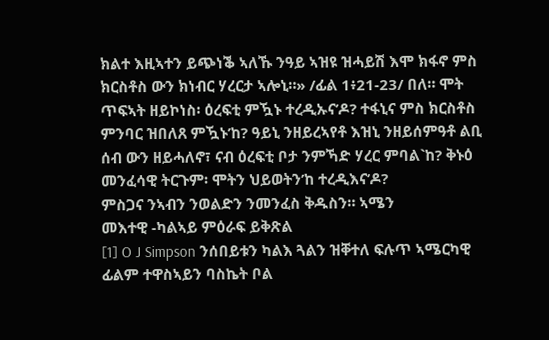ክልተ እዚኣተን ይጭነቕ ኣለኹ ንዓይ ኣዝዩ ዝሓይሽ እሞ ክፋኖ ምስ ክርስቶስ ውን ክነብር ሃረርታ ኣሎኒ።» /ፊል 1፥21-23/ በለ። ሞት ጥፍኣት ዘይኮነስ፡ ዕረፍቲ ምዃኑ ተረዲኡና’ዶ? ተፋኒና ምስ ክርስቶስ ምንባር ዝበለጸ ምዃኑ’ከ? ዓይኒ ንዘይረኣየቶ እዝኒ ንዘይሰምዓቶ ልቢ ሰብ ውን ዘይሓለኖ፣ ናብ ዕረፍቲ ቦታ ንምኻድ ሃረር ምባል`ከ? ቅኑዕ መንፈሳዊ ትርጉም፡ ሞትን ህይወትን’ከ ተረዲእና’ዶ?
ምስጋና ንኣብን ንወልድን ንመንፈስ ቅዱስን። ኣሜን
መእተዊ -ካልኣይ ምዕራፍ ይቅጽል
[1] O J Simpson ንሰበይቱን ካልእ ጓልን ዝቐተለ ፍሉጥ ኣሜርካዊ ፊልም ተዋስኣይን ባስኬት ቦል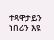ተጻዋታይን ነበሪን እዩ